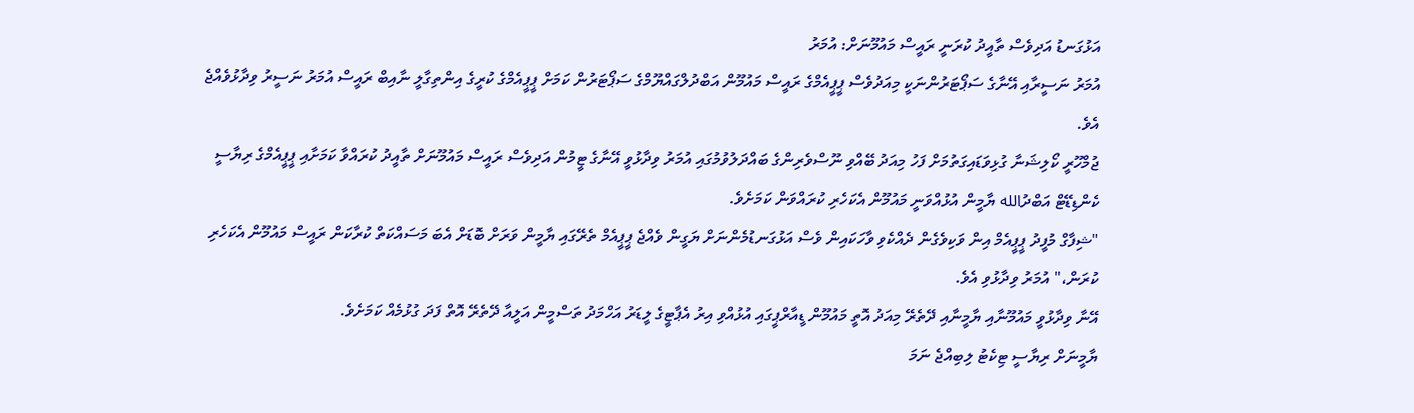އަޅުގަނޑު އަދިވެސް ތާއީދު ކުރަނީ ރައީސް މައުމޫނަށް: އުމަރު
އުމަރު ނަސީރާއި އޭނާގެ ސަޕޯޓަރުންނަކީ މިއަދުވެސް ޕީޕީއެމްގެ ރައީސް މައުމޫން އަބްދުލްގައްޔޫމްގެ ސަޕޯޓަރުން ކަމަށް ޕީޕީއެމްގެ ކުރީގެ އިންތިގާލީ ނާއިބް ރައީސް އުމަރު ނަސީރު ވިދާޅުވެއްޖެ އެވެ.
ޖުމްހޫރީ ކޯލިޝަނާ ގުޅިވަޑައިގަތުމަށް ފަހު މިއަދު ބޭއްވި ނޫސްވެރިންގެ ބައްދަލުވުމުގައި އުމަރު ވިދާޅުވީ އޭނާގެ ޓީމުން އަދިވެސް ރައީސް މައުމޫނަށް ތާއީދު ކުރައްވާ ކަމަށާއި ޕީޕީއެމްގެ ރިޔާސީ ކެންޑިޑޭޓް އަބްދުالله ޔާމީން އުޅުއްވަނީ މައުމޫން އެކަހެރި ކުރައްވަން ކަމަށެވެ.
"ޝިފާގް މުފީދު ޕީޕީއެމް އިން ވަކިވެގެން ދެއްކެވި ވާހަކައިން ވެސް އަޅުގަނޑުމެންނަށް ޔަގީން ވެއްޖެ ޕީޕީއެމް ތެރޭގައި ޔާމީން ވަރަށް ބޮޑަށް އެބަ މަސައްކަތް ކުރާކަން ރައީސް މައުމޫން އެކަހެރި ކުރަން،" އުމަރު ވިދާޅުވި އެވެ.
އޭނާ ވިދާޅުވީ މައުމޫނާއި ޔާމީނާއި ދޭތެރޭ މިއަދު އޮތީ މައުމޫން ޑީއާރްޕީގައި އުޅުއްވި އިރު އެޕާޓީގެ ލީޑަރު އަހްމަދު ތަސްމީން އަލީއާ ދޭތެރޭ އޮތް ފަދަ ގުޅުމެއް ކަމަށެވެ.
ޔާމީނަށް ރިޔާސީ ޓިކެޓު ލިބިއްޖެ ނަމަ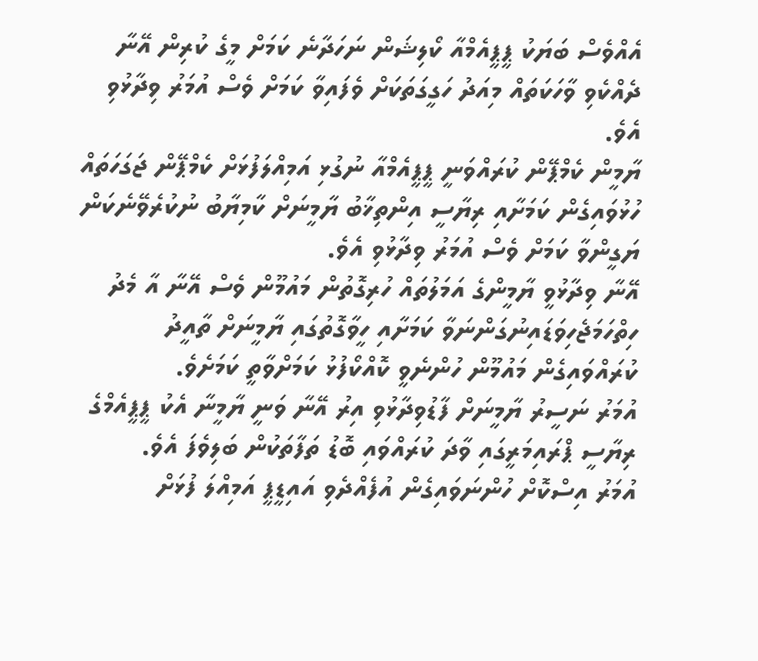އެއްވެސް ބަޔަކު ޕީޕީއެމްއާ ކޯލިޝަން ނަހަދާނެ ކަމަށް މީގެ ކުރިން އޭނާ ދެއްކެވި ވާހަކަތައް މިއަދު ހަގީގަތަކަށް ވެފައިވާ ކަމަށް ވެސް އުމަރު ވިދާޅުވި އެވެ.
ޔާމީން ކެމްޕޭން ކުރައްވަނީ ޕީޕީއެމްއާ ނުގުޅި އަމިއްލަފުޅަށް ކެމްޕޭން ޖަގަހަތައް ހުޅުވައިގެން ކަމަށާއި ރިޔާސީ އިންތިޚާބު ޔާމީނަށް ކާމިޔާބު ނުކުރެވޭނެކަން ޔަގީންވާ ކަމަށް ވެސް އުމަރު ވިދާޅުވި އެވެ.
އޭނާ ވިދާޅުވީ ޔާމީންގެ އަމަލުތައް ހުރިގޮތުން މައުމޫން ވެސް އޭނާ އާ މެދު ހިތްހަމަޖެހިވަޑައިނުގަންނަވާ ކަމަށާއި ހީވާގޮތުގައި ޔާމީނަށް ތާއީދު ކުރައްވައިގެން މައުމޫން ހުންނެވީ ކޮއްކޯފުޅު ކަމަށްވާތީ ކަމަށެވެ.
އުމަރު ނަސީރު ޔާމީނަށް ފާޑުވިދާޅުވި އިރު އޭނާ ވަނީ ޔާމީނާ އެކު ޕީޕީއެމްގެ ރިޔާސީ ޕްރައިމަރީގައި ވާދަ ކުރައްވައި ބޮޑު ތަފާތަކުން ބަލިވެފަ އެވެ.
އުމަރު އިސްކޮށް ހުންނަވައިގެން އުފެއްދެވި އައިޑީޕީ އަމިއްލަ ފުޅަށް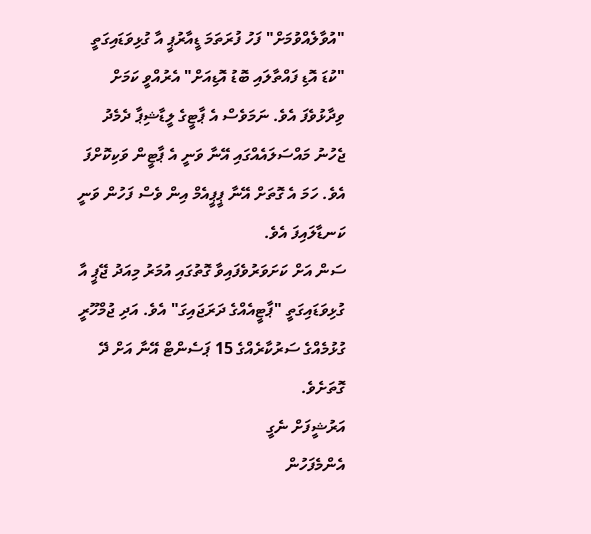"އުވާލެއްވުމަށް" ފަހު ފުރަތަމަ ޑީއާރުޕީ އާ ގުޅިވަޑައިގަތީ "ކުޑަ އޮޑި ފައްތާލައި ބޮޑު އޮޑިއަށް" އެރުއްވީ ކަމަށް ވިދާޅުވެފަ އެވެ. ނަމަވެސް އެ ޕާޓީގެ ލީޑާޝިޕާ ދެމެދު ޖެހުނު މައްސަލައެއްގައި އޭނާ ވަނީ އެ ޕާޓީން ވަކިކޮށްފަ އެވެ. ހަމަ އެ ގޮތަށް އޭނާ ޕީޕީއެމް އިން ވެސް ފަހުން ވަނީ ކަނޑާލައިފަ އެވެ.
ސަން އަށް ކަށަވަރުވެފައިވާ ގޮތުގައި އުމަރު މިއަދު ޖޭޕީ އާ ގުޅިވަޑައިގަތީ "ޕާޓީއެއްގެ ދަރަޖައިގަ" އެވެ. އަދި ޖުމްހޫރީ ގުޅުމެއްގެ ސަރުކާރެއްގެ 15 ޕަސެންޓް އޭނާ އަށް ދޭ ގޮތަށެވެ.
އަރުޝީފަށް ނެގީ
އެންމެފަހުން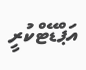އަޕްޑޭޓްކުރީ